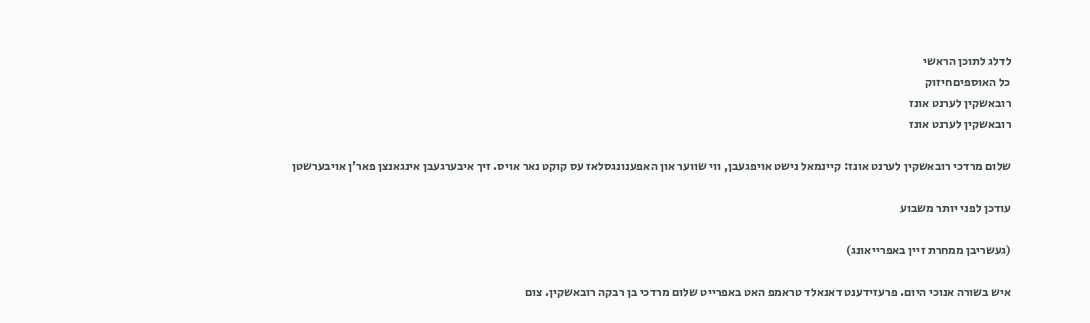לדלג לתוכן הראשי
כל האוספיםחיזוק
רובאשקין לערנט אונז
רובאשקין לערנט אונז

שלום מרדכי רובאשקין לערנט אונז: קיינמאל נישט אויפגעבן, ווי שווער און האפענונגסלאז עס קוקט נאר אויס. זיך איבערגעבן אינגאנצן פאר'ן אויבערשטן

עודכן לפני יותר משבוע

(געשריבן ממחרת זיין באפרייאונג)

איש בשורה אנוכי היום. פרעזידענט דאנאלד טראמפ האט באפרייט שלום מרדכי בן רבקה רובאשקין. צום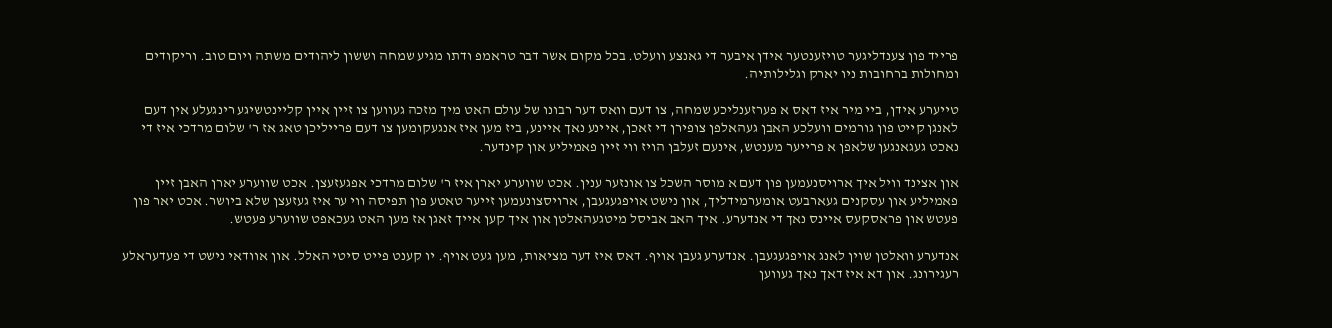פרייד פון צענדליגער טויזענטער אידן איבער די גאנצע וועלט. בכל מקום אשר דבר טראמפ ודתו מגיע שמחה וששון ליהודים משתה ויום טוב. וריקודים ומחולות ברחובות ניו יארק וגלילותיה.

טייערע אידן, ביי מיר איז דאס א פערזענליכע שמחה, צו דעם וואס דער רבונו של עולם האט מיך מזכה געווען צו זיין איין קליינטשיגע רינגעלע אין דעם לאנגן קייט פון גורמים וועלכע האבן געהאלפן צופירן די זאכן, איינע נאך איינע, ביז מען איז אנגעקומען צו דעם פרייליכן טאג אז ר' שלום מרדכי איז די נאכט געגאנגען שלאפן א פרייער מענטש, אינעם זעלבן הויז ווי זיין פאמיליע און קינדער.

און אצינד וויל איך ארויסנעמען פון דעם א מוסר השכל צו אונזער ענין. אכט שווערע יארן איז ר' שלום מרדכי אפגעזעצן. אכט שווערע יארן האבן זיין פאמיליע און עסקנים געארבעט אומערמידליך, און נישט אויפגעגעבן, ארויסצונעמען זייער טאטע פון תפיסה ווי ער איז געזעצן שלא ביושר. אכט יאר פון פעטש און פראסקעס איינס נאך די אנדערע. איך האב אביסל מיטגעהאלטן און איך קען אייך זאגן אז מען האט געכאפט שווערע פעטש.

אנדערע וואלטן שוין לאנג אויפגעגעבן. אנדערע געבן אויף. דאס איז דער מציאות, מען געט אויף. יו קענט פייט סיטי האלל. און אוודאי נישט די פעדעראלע רעגירונג. און דא איז דאך נאך געווען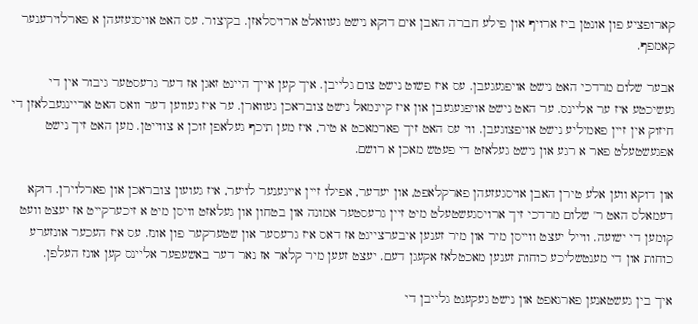קארופציע פון אונטן ביז ארויף און פילע חברה האבן אים דוקא נישט געוואלט ארויסלאזן. בקיצור. עס האט אויסגעזעהן א פארלוירענער קאמפף.

אבער שלום מרדכי האט נישט אויפגעגעבן. עס איז פשוט נישט צום גלייבן. איך קען אייך היינט זאגן אז דער גרעסטער גיבור אין די געשיכטע איז ער אליינס. ער האט נישט אויפגעגעבן און איז קיינמאל נישט צובראכן געווארן. ער איז געווען דער וואס האט אריינגעבלאזן די חיזוק אין זיין פאמיליע נישט אויפצוגעבן. ווי עס האט זיך פארמאכט א טיר, איז מען תיכף געלאפן זוכן א צווייטן. מען האט זיך נישט אפגעשטעלט פאר א רגע און נישט געלאזט די פעטש מאכן א רושם.

און דוקא ווען אלע טירן האבן אויסגעזעהן פארקלאפט, און יעדער, אפילו זיין אייגענער לויער, איז געועון צובראכן און פארלוירן. דוקא דעמאלס האט ר' שלום מרדכי זיך ארויסגעשטעלט מיט זיין גרעסטער אמונה און בטחון און געלאזט וויסן מיט א זיכערקייט אז יעצט וועט קומען די ישועה. ווייל יעצט ווייסן מיר און מיר זענען איבערצייגט אז דאס איז גרעסער און שטערקער פון אונז. עס איז העכער אונזערע כוחות און די מענטשליכע כוחות זענען מאכטלאז אקעגן דעם. יעצט זעען מיר קלאר אז נאר דער באשעפער אליינס קען אונז העלפן.

איך בין געשטאנען פארגאפט און נישט געקענט גלייבן די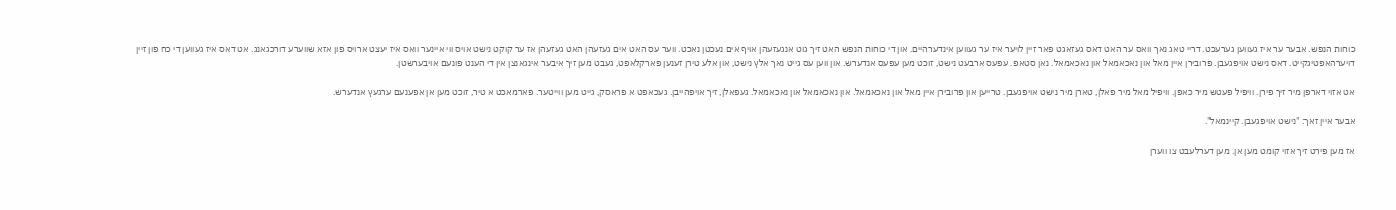כוחות הנפש. אבער ער איז געווען גערעכט. דריי טאג נאך וואס ער האט דאס געזאגט פאר זיין לויער איז ער געווען אינדערהיים. און די כוחות הנפש האט זיך גוט אנגעזעהן אויף אים נעכטן נאכט. ווער עס האט אים געזעהן האט געזעהן אז ער קוקט נישט אויס ווי איינער וואס איז יעצט ארויס פון אזא שווערע דורכגאנג. אט דאס איז געווען די כח פון זיין דויערהאפטיגקייט. דאס נישט אויפגעבן. פרובירן איין מאל און נאכאמאל און נאכאמאל. נאן סטאפ. עפעס ארבעט נישט, זוכט מען עפעס אנדערש. און ווען עס גייט נאך אלץ נישט, און אלע טירן זענען פארקלאפט, געבט מען זיך איבער אינגאנצן אין די הענט פונעם אויבערשטן.

אט אזוי דארפן מיר זיך פירן. וויפיל פעטש מיר כאפן. וויפיל מאל מיר פאלן, טארן מיר נישט אויפגעבן. טרייען און פרובירן איין מאל און נאכאמאל. און נאכאמאל און נאכאמאל. געפאלן, זיך אויפהייבן. געכאפט א פראסק, גייט מען ווייטער. פארמאכט א טיר, זוכט מען אן אפענעם ערגעץ אנדערש.

אבער איין זאך: "נישט אויפגעבן. קיינמאל".

אז מען פירט זיך אזוי קומט מען אן. מען דערלעבט צו ווערן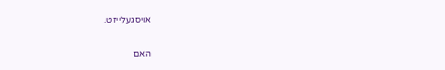אויסגעלייזט.

האם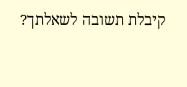קיבלת תשובה לשאלתך?